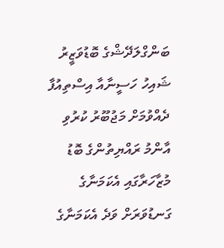ބަންގްލަދޭޝްގެ ބޮޑުވަޒީރު ޝައިހު ހަސީނާއާ އިސްތިއުފާ ދެއްވުމަށް މަޖުބޫރު ކުރުވި އާންމު ރައްޔިތުންގެ ބޮޑު މުޒާހަރާގައި އެކަމަނާގެ ގަނޑުވަރަށް ވަދެ އެކަމަނާގެ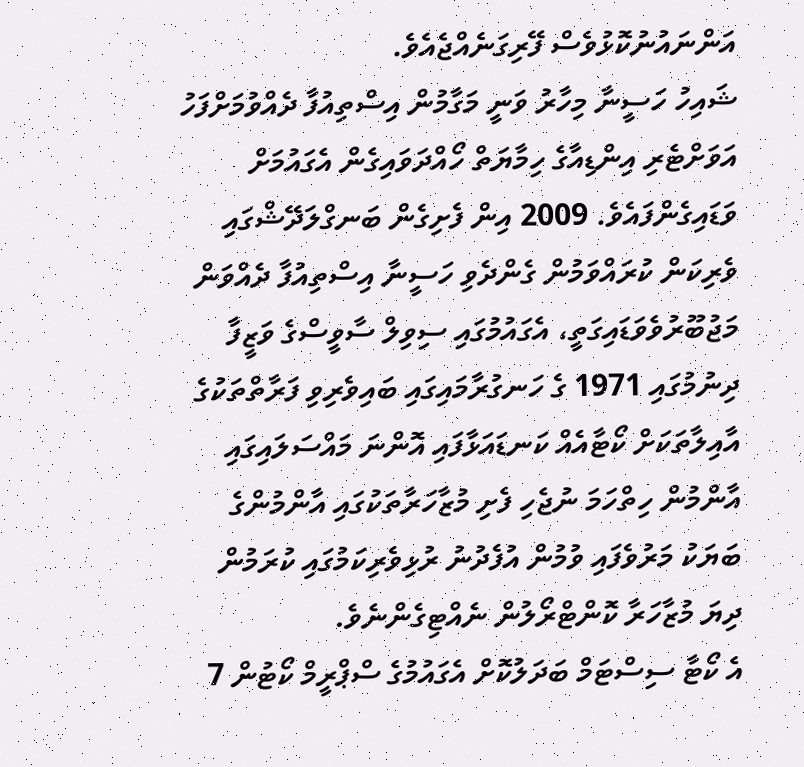އަންނައުނުކޮޅުވެސް ފޭރިގަނެއްޖެއެވެ.
ޝައިހު ހަސީނާ މިހާރު ވަނީ މަގާމުން އިސްތިއުފާ ދެއްވުމަށްފަހު އަވަށްޓެރި އިންޑިއާގެ ހިމާޔަތް ހޯއްދަވައިގެން އެގައުމަށް ވަޑައިގެންފައެވެ. 2009 އިން ފެށިގެން ބަނގްލަދޭޝްގައި ވެރިކަން ކުރައްވަމުން ގެންދެވި ހަސީނާ އިސްތިއުފާ ދެއްވަން މަޖުބޫރުވެވަޑައިގަތީ، އެގައުމުގައި ސިވިލް ސާވީސްގެ ވަޒީފާ ދިނުމުގައި 1971 ގެ ހަނގުރާމައިގައި ބައިވެރިވި ފަރާތްތަކުގެ އާއިލާތަކަށް ކޯޓާއެއް ކަނޑައަޅާފައި އޮންނަ މައްސަލައިގައި އާންމުން ހިތްހަމަ ނުޖެހި ފެށި މުޒާހަރާތަކުގައި އާންމުންގެ ބަޔަކު މަރުވެފައި ވުމުން އުފެދުނު ރުޅިވެރިކަމުގައި ކުރަމުން ދިޔަ މުޒާހަރާ ކޮންޓްރޯލުން ނެއްޓިގެންނެވެ.
އެ ކޯޓާ ސިސްޓަމް ބަދަލުކޮށް އެގައުމުގެ ސްޕްރީމް ކޯޓުން 7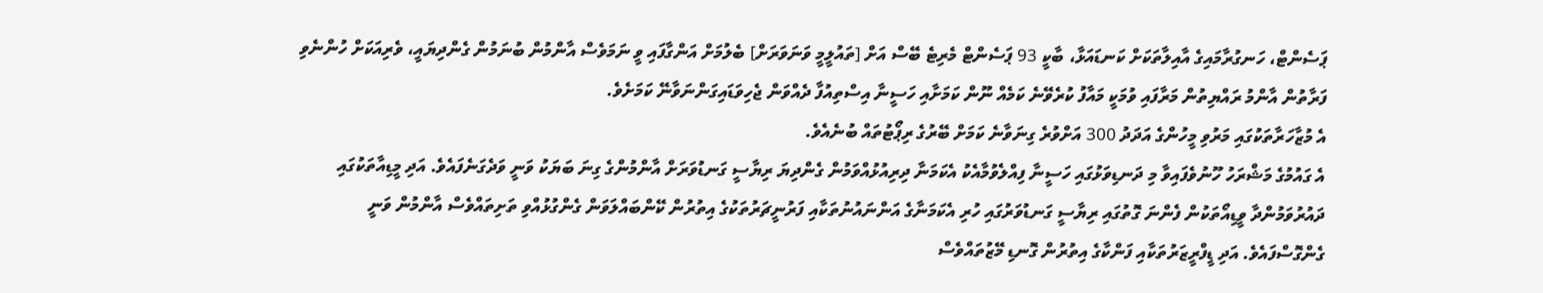ޕަސެންޓް، ހަނގުރާމައިގެ އާއިލާތަކަށް ކަނޑައަޅާ، ބާކީ 93 ޕަސެންޓް މެރިޓެ ބޭސް އަށް [ތައުލީމީ ވަނަވަރަށް] ބެލުމަށް އަންގާފައި ވީ ނަމަވެސް އާންމުން ބުނަމުން ގެންދިޔައީ، ވެރިއަކަށް ހުންނެވި ފަރާތުން އާންމު ރައްޔިތުން މަރާފައި ވުމަކީ މައާފު ކުރެވޭނެ ކަމެއް ނޫން ކަމަށާއި ހަސީނާ އިސްތިއުފާ ދެއްވަން ޖެހިވަޑައިގަންނަވާނޭ ކަމަށެވެ.
އެ މުޒާހަރާތަކުގައި މަރުވި މީހުންގެ އަދަދު 300 އަށްވުރެ ގިނަވާނެ ކަމަށް ބޭރުގެ ރިޕޯޓުތައް ބުނެއެވެ.
އެ ގައުމުގެ މަޝްރަހު ހޫނުވެފައިވާ މި ދަނޑިވަޅުގައި ހަސީނާ ފިއްލެވުމާއެކު އެކަމަނާ ދިރިއުޅުއްވަމުން ގެންދިޔަ ރިޔާސީ ގަނޑުވަރަށް އާންމުންގެ ގިނަ ބަޔަކު ވަނީ ވަދެގަނެފައެވެ. އަދި މީޑިއާތަކުގައި ދައުރުވަމުންދާ ވީޑިއޯތަކުން ފެންނަ ގޮތުގައި ރިޔާސީ ގަނޑުވަރުގައި ހުރި އެކަމަނާގެ އަންނައުނުތަކާއި ފަރުނީޗަރުތަކުގެ އިތުރުން ކޭންބައްލަވަން ގެންގުޅުއްވި ތަށިތައްވެސް އާންމުން ވަނީ ގެންގޮސްފައެވެ. އަދި ޑީފްރީޒަރުތަކާއި ފަންކާގެ އިތުރުން ގޮނޑި މޭޒުތައްވެސް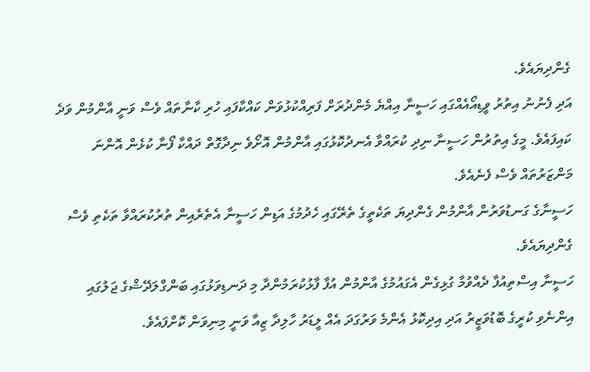ގެންދިޔައެވެ.
އަދި ފެނުނު އިތުރު ވީޑިއޯއެއްގައި ހަސީނާ އިއްޔެ މެންދުރަށް ފަރިއްކުޅުވަން ކައްކާފައި ހުރި ކާނާތައް ވެސް ވަނީ އާންމުން ވަދެ ކައިފައެވެ. މީގެ އިތުރުން ހަސީނާ ނިދި ކުރައްވާ އެނދުކޮޅުގައި އާންމުން އޮށޯވެ ނިދާގޮތް ދައްކާ ފޯނާ ކުޅެން އޮންނަ މަންޒަރުތައް ވެސް ފެނެއެވެ.
ހަސީނާގެ ގަނޑުވަރުން އާންމުން ގެންދިޔަ ތަކެތީގެ ތެރޭގައި ހެދުމުގެ އަޑިން ހަސީނާ އެތެރެއިން ތުރުކުރައްވާ ތަކެތި ވެސް ގެންދިޔައެވެ.
ހަސީނާ އިސްތިއުފާ ދެއްވުމާ ގުޅިގެން އެގައުމުގެ އާންމުން އުފާ ފާޅުކުރަމުންދާ މި ދަނޑިވަޅުގައި ބަންގްލަދޭޝްގެ ޖަލުގައި އިންނެވި ކުރީގެ ބޮޑުވަޒީރު އަދި އިދިކޮޅު އެންމެ ވަރުގަދަ އެއް ލީޑަރު ހާލިދާ ޒިއާ ވަނީ މިނިވަން ކޮށްފައެވެ.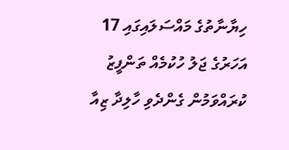ހިޔާނާތުގެ މައްސަލައިގައި 17 އަހަރުގެ ޖަލު ހުކުމެއް ތަންފީޒު ކުރައްވަމުން ގެންދެވި ހާލިދާ ޒިއާ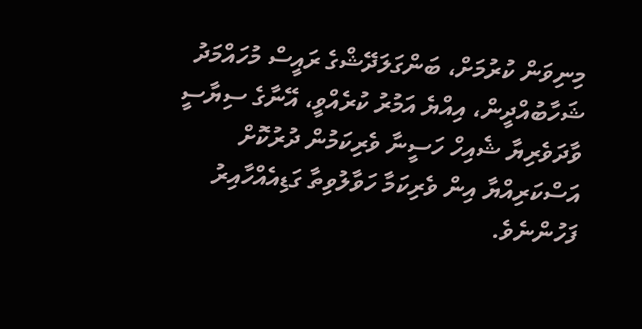މިނިވަން ކުރުމަށް، ބަންގަލަދޭޝްގެ ރައީސް މުހައްމަދު ޝަހާބުއްދީން، އިއްޔެ އަމުރު ކުރެއްވީ، އޭނާގެ ސިޔާސީ ވާދަވެރިޔާ ޝެއިހް ހަސީނާ ވެރިކަމުން ދުރުކޮށް އަސްކަރިއްޔާ އިން ވެރިކަމާ ހަވާލުވިތާ ގަޑިއެއްހާއިރު ފަހުންނެވެ.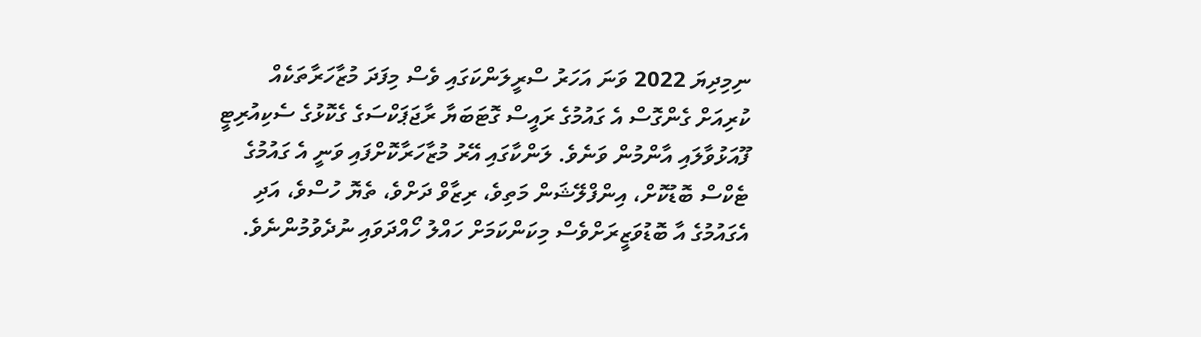ނިމިދިޔަ 2022 ވަނަ އަހަރު ސްރީލަންކަގައި ވެސް މިފަދަ މުޒާހަރާތަކެއް ކުރިއަށް ގެންގޮސް އެ ގައުމުގެ ރައީސް ގޮޓަބަޔާ ރާޖަޕަކްސަގެ ގެކޮޅުގެ ސެކިއުރިޓީ ފޫއަޅުވާލައި އާންމުން ވަނެވެ. ލަންކާގައި އޭރު މުޒާހަރާކޮށްފައި ވަނީ އެ ގައުމުގެ ޓެކްސް ބޮޑުކޮށް، އިންފްލޭޝަން މަތިވެ، ރިޒާވް ދަށްވެ، ތެޔޮ ހުސްވެ، އަދި އެގައުމުގެ އާ ބޮޑުވަޒީރަށްވެސް މިކަންކަމަށް ހައްލު ހޯއްދަވައި ނުދެވުމުންނެވެ.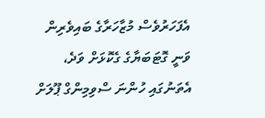އެފަހަރުވެސް މުޒާހަރާގެ ބައިވެރިން ވަނީ ގޮޓަބަޔާގެ ގެކޮޅަށް ވަދެ، އެތަނުގައި ހުންނަ ސްވިމިންގް ޕޫލަށް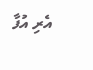އެރި އުފާ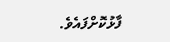ފާޅުކޮށްފައެވެ.